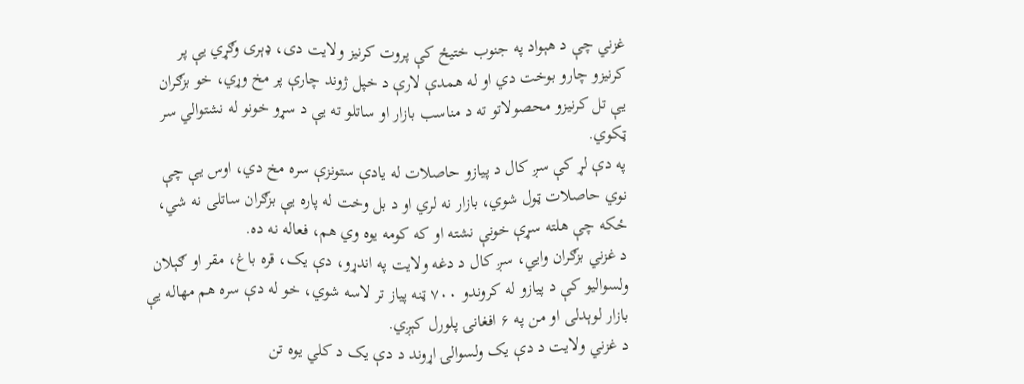غزني چې د هېواد په جنوب ختیځ کې پروت کرنيز ولایت دی، ډېری وګړي یې پر کرنيزو چارو بوخت دي او له همدې لارې د خپل ژوند چارې پر مخ وړي، خو بزګران یې تل کرنيزو محصولاتو ته د مناسب بازار او ساتلو ته یې د سړو خونو له نشتوالي سر ټکوي.
په دې لړ کې سږ کال د پیازو حاصلات له یادې ستونزې سره مخ دي، اوس یې چې نوي حاصلات ټول شوي، بازار نه لري او د بل وخت له پاره یې بزګران ساتلی نه شي، ځکه چې هلته سړې خونې نشته او که کومه یوه وي هم، فعاله نه ده.
د غزني بزګران وایي، سږ کال د دغه ولایت په اندړو، دې یک، قره باغ، مقر او ګېلان ولسوالیو کې د پیازو له کروندو ۷۰۰ ټنه پیاز تر لاسه شوي، خو له دې سره هم مهاله یې بازار لوېدلی او من په ۶ افغانۍ پلورل کېږي.
د غزني ولایت د دې یک ولسوالۍ اړوند د دې یک د کلي یوه تن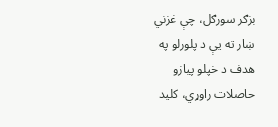بزګر سورګل، چې غزني ښار ته یې د پلورلو په هدف د خپلو پیازو حاصلات راوړي، کلید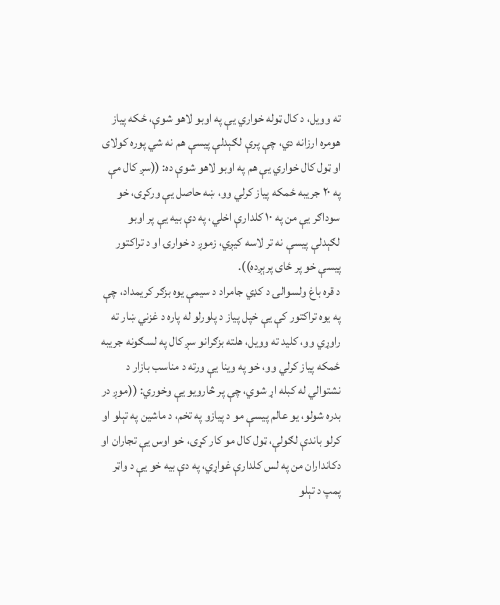ته وویل، د کال ټوله خواري یې په اوبو لاهو شوې، ځکه پیاز هومره ارزانه دي، چې پرې لګېدلې پیسې هم نه شي پوره کولای او ټول کال خواري یې هم په اوبو لاهو شوې ده: ((سږ کال مې په ۲۰ جریبه ځمکه پیاز کرلي وو، ښه حاصل یې ورکړی، خو سوداګر یې من په ۱۰ کلدارې اخلي، په دې بیه یې پر اوبو لګېدلې پيسې نه تر لاسه کیږي، زموږ د خوارۍ او د تراکتور پیسې خو پر ځای پرېږده)).
د قره باغ ولسوالۍ د کډي جامراد د سیمې یوه بزګر کریمداد، چې په یوه تراکتور کې یې خپل پیاز د پلورلو له پاره د غزني ښار ته راوړي وو، کلید ته وویل، هلته بزګرانو سږ کال په لسګونه جریبه ځمکه پیاز کرلي وو، خو په وینا یې ورته د مناسب بازار د نشتوالي له کبله اړ شوي، چې پر څارویو یې وخوري: ((موږ در بدره شولو، یو عالم پیسې مو د پیازو په تخم، د ماشین په تېلو او کرلو باندې لګولې، ټول کال مو کار کړی، خو اوس یې تجاران او دکانداران من په لس کلدارې غواړي، په دې بیه خو یې د واټر پمپ د تېلو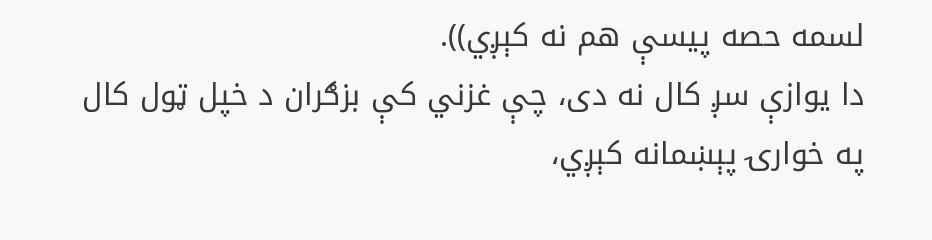لسمه حصه پیسې هم نه کېږي)).
دا یوازې سږ کال نه دی، چې غزني کې بزګران د خپل ټول کال په خوارۍ پېښمانه کېږي،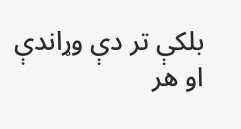بلکې تر دې وړاندې او هر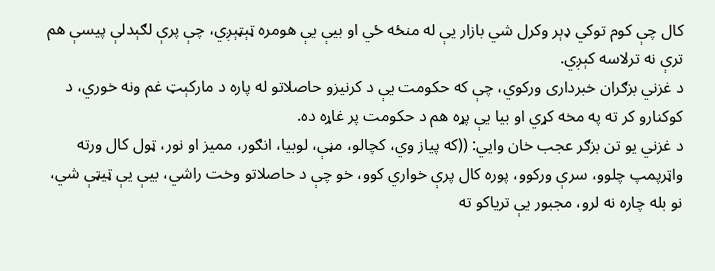کال چې کوم توکي ډېر وکرل شي بازار یې له منځه ځي او بیې یې هومره ټېټېږي، چې پرې لګېدلې پیسې هم ترې نه ترلاسه کېږي.
د غزني بزګران خبرداری ورکوي، چې که حکومت یې د کرنيزو حاصلاتو له پاره د مارکېټ غم ونه خوري، د کوکنارو کر ته په مخه کړي او بیا یې پړه هم د حکومت پر غاړه ده.
د غزني یو تن بزګر عجب خان وایي: ((که پیاز وي، کچالو، مڼې، لوبیا، انګور، ممیز او نور، ټول کال ورته واټرپمپ چلوو، سرې ورکوو، پوره کال پرې خواري کوو، خو چې د حاصلاتو وخت راشي، بیې یې ټيټې شي، نو بله چاره نه لرو، مجبور یې تریاکو ته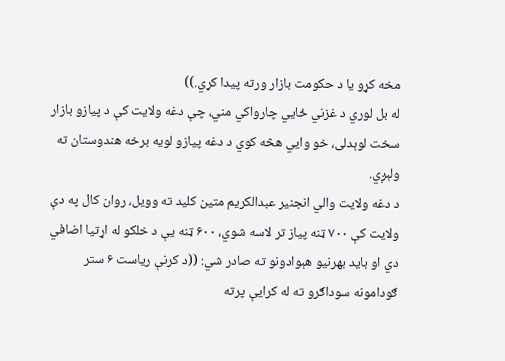مخه کړو یا د حکومت بازار ورته پیدا کړي.))
له بل لوري د غزني ځایي چارواکي مني، چې دغه ولایت کې د پیازو بازار سخت لوېدلی، خو وايي هڅه کوي د دغه پیازو لویه برخه هندوستان ته ولېږي.
د دغه ولایت والي انجنیر عبدالکریم متین کلید ته وویل، روان کال په دې ولایت کې ۷۰۰ ټنه پیاز تر لاسه شوي، ۶۰۰ ټنه یې د خلکو له اړتیا اضافي دي او باید بهرنیو هېوادونو ته صادر شي: ((د کرنې ریاست ۶ ستر ګودامونه سوداګرو ته له کرایې پرته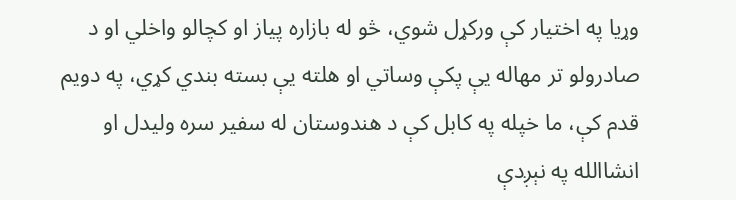وړیا په اختیار کې ورکړل شوي، څو له بازاره پیاز او کچالو واخلي او د صادرولو تر مهاله یې پکې وساتي او هلته یې بسته بندي کړي، په دویم قدم کې، ما خپله په کابل کې د هندوستان له سفیر سره ولیدل او انشاالله په نېږدې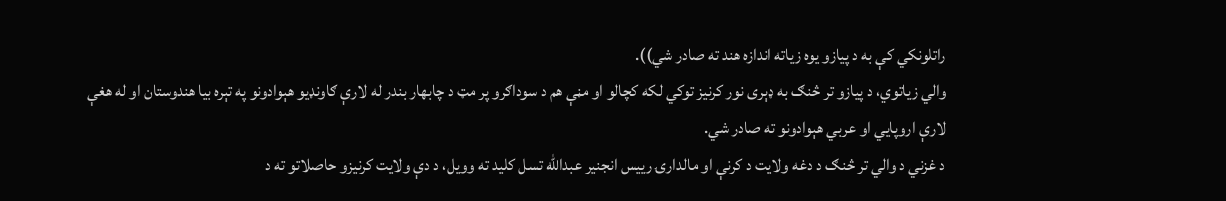راتلونکي کې به د پیازو یوه زیاته اندازه هند ته صادر شي)).
والي زیاتوي، د پیازو تر څنګ به ډېری نور کرنيز توکي لکه کچالو او مڼې هم د سوداګرو پر مټ د چابهار بندر له لارې ګاونډیو هېوادونو په تېره بیا هندوستان او له هغې لارې اروپايي او عربي هېوادونو ته صادر شي.
د غزني د والي تر څنګ د دغه ولایت د کرنې او مالدارۍ ريیس انجنیر عبدالله تسل کلید ته وویل، د دې ولایت کرنيزو حاصلاتو ته د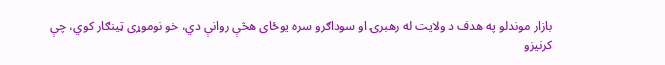بازار موندلو په هدف د ولایت له رهبرۍ او سوداګرو سره یوځای هڅې روانې دي، خو نوموړی ټینګار کوي، چې کرنيزو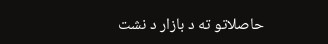حاصلاتو ته د بازار د نشت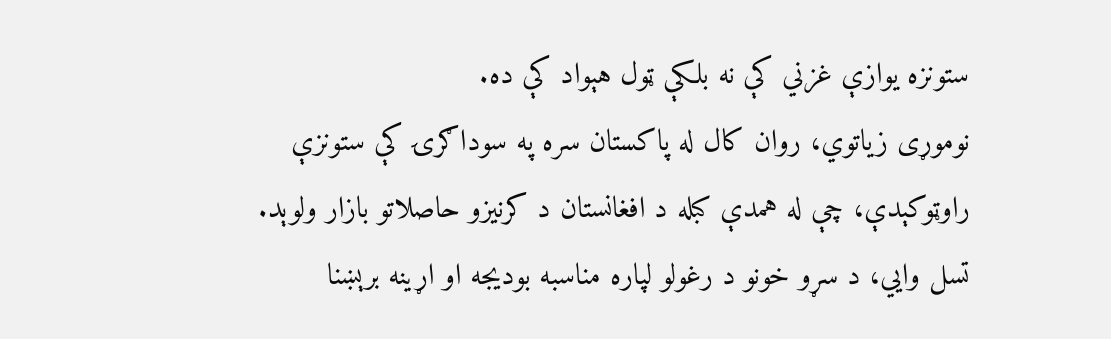ستونزه یوازې غزني کې نه بلکې ټول هېواد کې ده.
نوموړی زیاتوي، روان کال له پاکستان سره په سوداګرۍ کې ستونزې راوټوکېدې، چې له همدې کبله د افغانستان د کرنیزو حاصلاتو بازار ولوېد.
تسل وايي، د سړو خونو د رغولو لپاره مناسبه بودیجه او اړینه برېښنا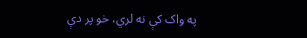په واک کې نه لري، خو پر دې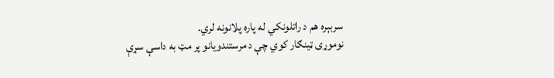سربېره هم د راتلونکي له پاره پلانونه لري.
نوموړی ټینګار کوي چې د مرستندویانو پر مټ به داسې سړې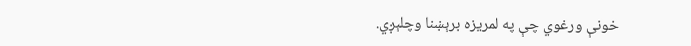خونې ورغوي چې په لمريزه برېښنا وچلېږي.